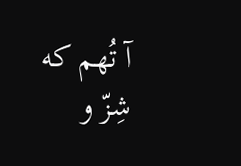آ تُهم که شِزّ و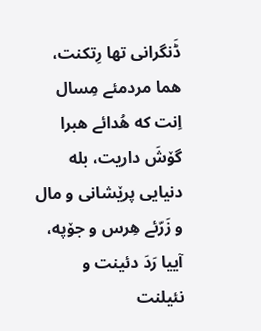ڈَنگرانی تها رِتکنت، هما مردمئے مِسال اِنت که هُدائے هبرا گۆشَ داریت، بله دنیایی پرێشانی و مال و زَرّئے هِرس و جۆپه، آییا رَدَ دئینت و نئیلنت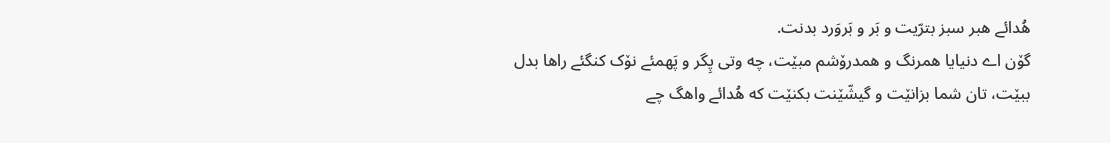هُدائے هبر سبز بترّیت و بَر و بَروَرد بدنت.
گۆن اے دنیایا همرنگ و همدرۆشم مبێت، چه وتی پِگر و پَهمئے نۆک کنگئے راها بدل ببێت، تان شما بزانێت و گیشّێنت بکنێت که هُدائے واهگ چے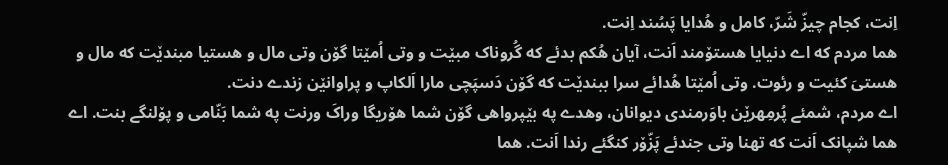اِنت، کجام چیزّ شَرّ، کامل و هُدایا پَسُند اِنت.
هما مردم که اے دنیایا هستۆمند اَنت، آیان هُکم بدئے که گُروناک مبێت و وتی اُمێتا گۆن وتی مال و هستیا مبندێت که مال و هستیَ کئیت و رئوت. وتی اُمێتا هُدائے سرا ببندێت که گۆن دَسپَچی مارا اَلکاپ و پراوانێن زندے دنت.
اے مردم، شمئے پُرمِهرێن باوَرمندی دیوانان، وهدے په بێپرواهی گۆن شما هۆریگا وراکَ ورنت په شما بَنّامی و پۆلنگے بنت. اے هما شپانک اَنت که تهنا وتی جندئے پَزّۆر کنگئے رندا اَنت. هما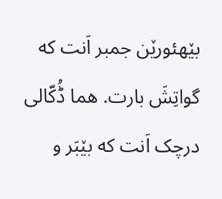بێهئورێن جمبر اَنت که گواتِشَ بارت. هما ڈُکّالی درچک اَنت که بێبَر و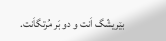بێریشّگ اَنت و دو بَر مُرتگاَنت.